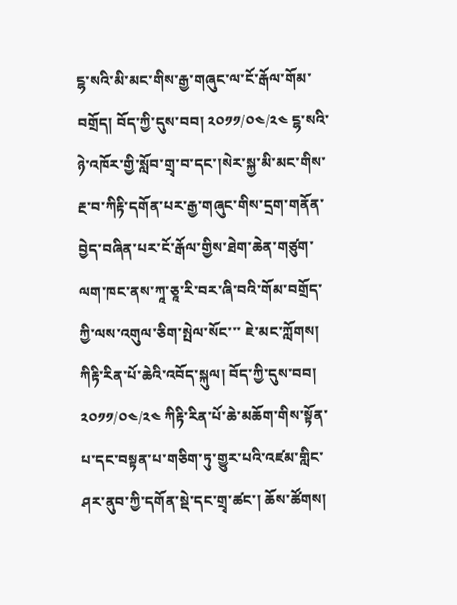ངྷ་སའི་མི་མང་གིས་རྒྱ་གཞུང་ལ་ངོ་རྒོལ་གོམ་བགྲོད། བོད་ཀྱི་དུས་བབ། ༢༠༡༡/༠༤/༢༤ ངྷ་སའི་ཉེ་འཁོར་གྱི་སློབ་གྲྭ་བ་དང་།སེར་སྐྱ་མི་མང་གིས་རྔ་བ་ཀིརྟི་དགོན་པར་རྒྱ་གཞུང་གིས་དྲག་གནོན་བྱེད་བཞིན་པར་ངོ་རྒོལ་གྱིས་ཐེག་ཆེན་གཙུག་ལག་ཁང་ནས་ཀཱ་ཅཱ་རི་བར་ཞི་བའི་གོམ་བགྲོད་ཀྱི་ལས་འགུལ་ཅིག་སྤེལ་སོང་་་ ཇེ་མང་ཀློགས།
ཀིརྟི་རིན་པོ་ཆེའི་འབོད་སྐུལ། བོད་ཀྱི་དུས་བབ། ༢༠༡༡/༠༤/༢༤ ཀིརྟི་རིན་པོ་ཆེ་མཆོག་གིས་སྟོན་པ་དང་བསྟན་པ་གཅིག་ཏུ་གྱུར་པའི་འཛམ་གླིང་ཤར་ནུབ་ཀྱི་དགོན་སྡེ་དང་གྲྭ་ཚང་། ཆོས་ཚོགས།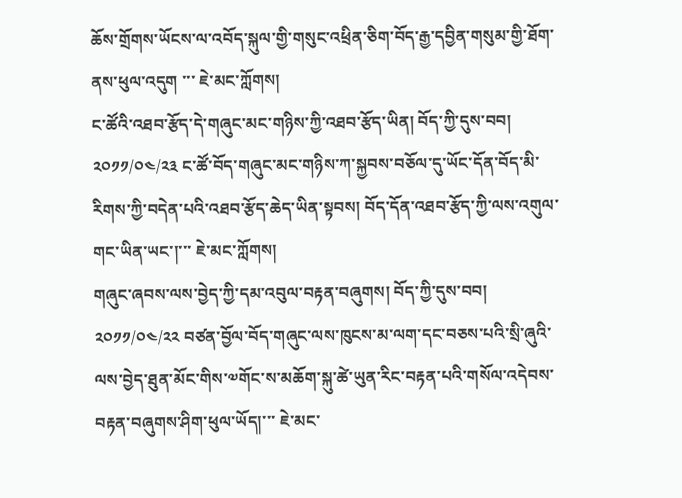ཆོས་གྲོགས་ཡོངས་ལ་འབོད་སྐུལ་གྱི་གསུང་འཕྲིན་ཅིག་བོད་རྒྱ་དབྱིན་གསུམ་གྱི་ཐོག་ནས་ཕུལ་འདུག ་་་ ཇེ་མང་ཀློགས།
ང་ཚོའི་འཐབ་རྩོད་དེ་གཞུང་མང་གཉིས་ཀྱི་འཐབ་རྩོད་ཡིན། བོད་ཀྱི་དུས་བབ། ༢༠༡༡/༠༤/༢༣ ང་ཚོ་བོད་གཞུང་མང་གཉིས་ཀ་སྐྱབས་བཅོལ་དུ་ཡོང་དོན་བོད་མི་རིགས་ཀྱི་བདེན་པའི་འཐབ་རྩོད་ཆེད་ཡིན་སྟབས། བོད་དོན་འཐབ་རྩོད་ཀྱི་ལས་འགུལ་གང་ཡིན་ཡང་།་་་ ཇེ་མང་ཀློགས།
གཞུང་ཞབས་ལས་བྱེད་ཀྱི་དམ་འབུལ་བརྟན་བཞུགས། བོད་ཀྱི་དུས་བབ། ༢༠༡༡/༠༤/༢༢ བཙན་བྱོལ་བོད་གཞུང་ལས་ཁུངས་མ་ལག་དང་བཅས་པའི་སྲི་ཞུའི་ལས་བྱེད་ཐུན་མོང་གིས་༧གོང་ས་མཆོག་སྐུ་ཚེ་ཡུན་རིང་བརྟན་པའི་གསོལ་འདེབས་བརྟན་བཞུགས་ཤིག་ཕུལ་ཡོད།་་་ ཇེ་མང་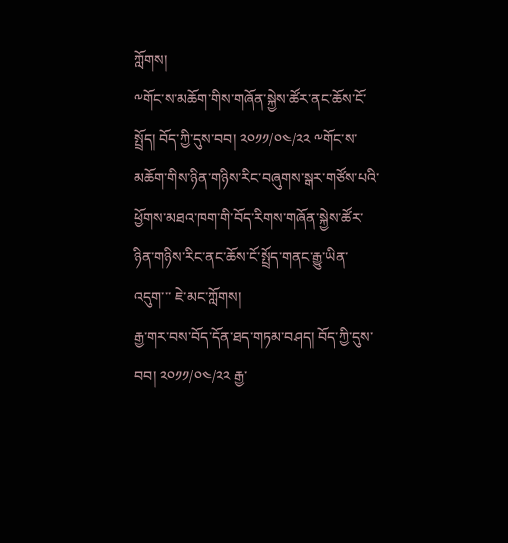ཀློགས།
༸གོང་ས་མཆོག་གིས་གཞོན་སྐྱེས་ཚོར་ནང་ཆོས་ངོ་སྤྲོད། བོད་ཀྱི་དུས་བབ། ༢༠༡༡/༠༤/༢༢ ༸གོང་ས་མཆོག་གིས་ཉིན་གཉིས་རིང་བཞུགས་སྒར་གཙོས་པའི་ཕྱོགས་མཐའ་ཁག་གི་བོད་རིགས་གཞོན་སྐྱེས་ཚོར་ཉིན་གཉིས་རིང་ནང་ཆོས་ངོ་སྤྲོད་གནང་རྒྱུ་ཡིན་འདུག་་་ ཇེ་མང་ཀློགས།
རྒྱ་གར་བས་བོད་དོན་ཐད་གཏམ་བཤད། བོད་ཀྱི་དུས་བབ། ༢༠༡༡/༠༤/༢༢ རྒྱ་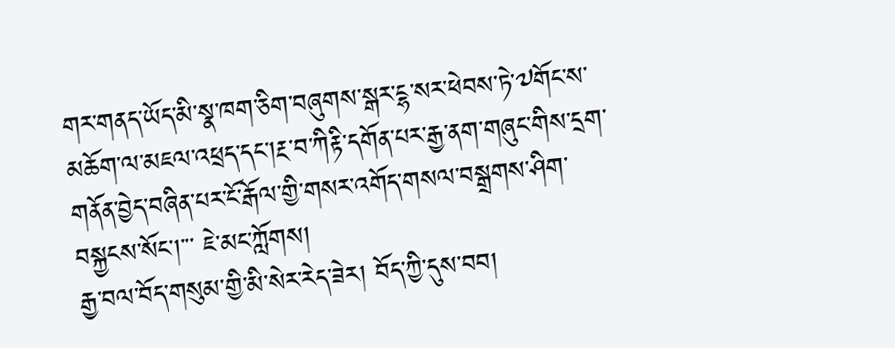གར་གནད་ཡོད་མི་སྣ་ཁག་ཅིག་བཞུགས་སྒར་ངྷ་སར་ཕེབས་ཏེ་༧གོང་ས་མཆོག་ལ་མཇལ་འཕྲད་དང་།རྔ་བ་ཀིརྟི་དགོན་པར་རྒྱ་ནག་གཞུང་གིས་དྲག་གནོན་བྱེད་བཞིན་པར་ངོ་རྒོལ་གྱི་གསར་འགོད་གསལ་བསྒྲགས་ཤིག་བསྐྱངས་སོང་།་་་ ཇེ་མང་ཀློགས།
རྒྱ་བལ་བོད་གསུམ་གྱི་མི་སེར་རེད་ཟེར། བོད་ཀྱི་དུས་བབ།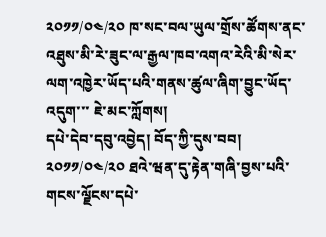༢༠༡༡/༠༤/༢༠ ཁ་སང་བལ་ཡུལ་གྲོས་ཚོགས་ནང་འཐུས་མི་རེ་ཟུང་ལ་རྒྱལ་ཁབ་འགའ་རེའི་མི་སེར་ལག་འཁྱེར་ཡོད་པའི་གནས་ཚུལ་ཞིག་བྱུང་ཡོད་འདུག་་་ ཇེ་མང་ཀློགས།
དཔེ་དེབ་དབུ་འབྱེད། བོད་ཀྱི་དུས་བབ། ༢༠༡༡/༠༤/༢༠ ཐའེ་ཝན་དུ་རྟེན་གཞི་བྱས་པའི་གངས་ལྗོངས་དཔེ་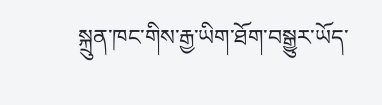སྐྲུན་ཁང་གིས་རྒྱ་ཡིག་ཐོག་བསྒྱུར་ཡོད་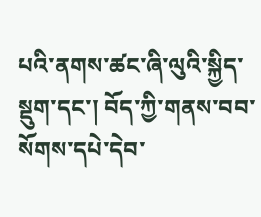པའི་ནགས་ཚང་ཞི་ལུའི་སྐྱིད་སྡུག་དང་། བོད་ཀྱི་གནས་བབ་སོགས་དཔེ་དེབ་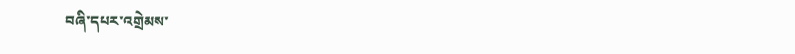བཞི་དཔར་འགྲེམས་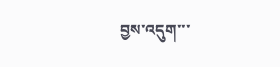བྱས་འདུག་་་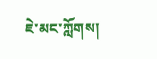ཇེ་མང་ཀློགས།